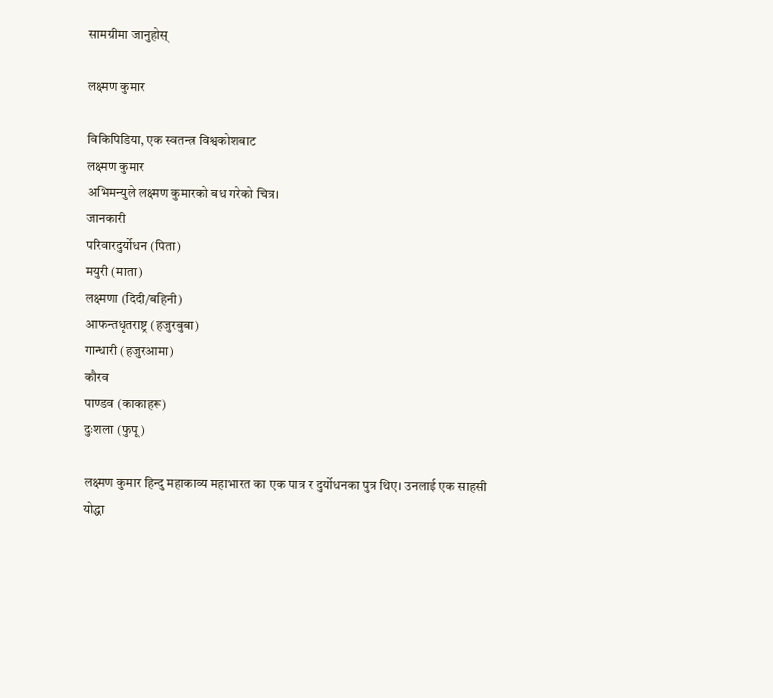सामग्रीमा जानुहोस्

लक्ष्मण कुमार

विकिपिडिया, एक स्वतन्त्र विश्वकोशबाट
लक्ष्मण कुमार
अभिमन्युले लक्ष्मण कुमारको बध गरेको चित्र।
जानकारी
परिवारदुर्योधन (पिता)
मयुरी (माता)
लक्ष्मणा (दिदी/बहिनी)
आफन्तधृतराष्ट्र (हजुरबुबा)
गान्धारी (हजुरआमा)
कौरव
पाण्डव (काकाहरू)
दुःशला (फुपू)

लक्ष्मण कुमार हिन्दु महाकाव्य महाभारत का एक पात्र र दुर्योधनका पुत्र थिए। उनलाई एक साहसी योद्धा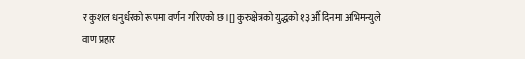र कुशल धनुर्धरको रूपमा वर्णन गरिएको छ।[] कुरुक्षेत्रको युद्धको १३औँ दिनमा अभिमन्युले वाण प्रहार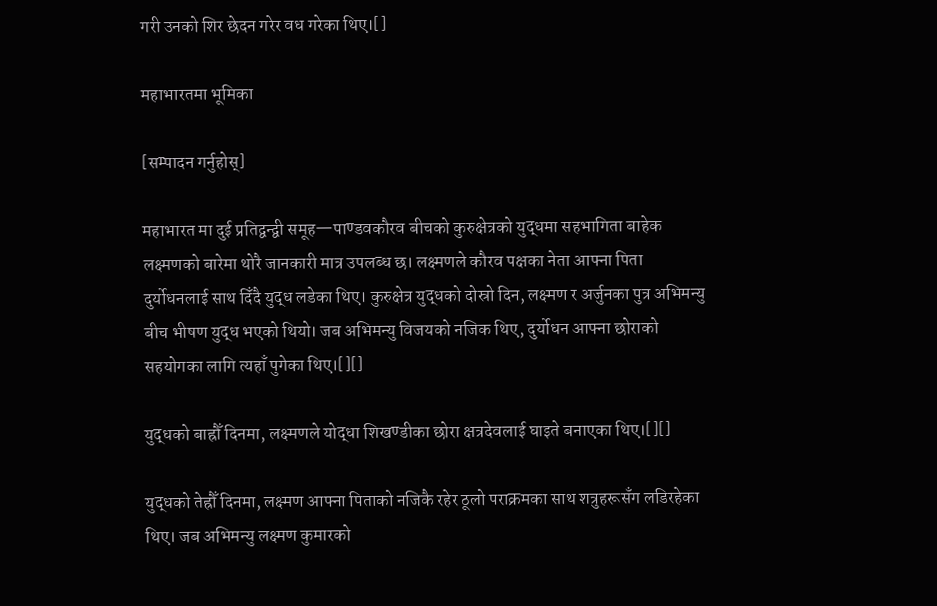गरी उनको शिर छेदन गरेर वध गरेका थिए।[]

महाभारतमा भूमिका

[सम्पादन गर्नुहोस्]

महाभारत मा दुई प्रतिद्वन्द्वी समूह—पाण्डवकौरव बीचको कुरुक्षेत्रको युद्धमा सहभागिता बाहेक लक्ष्मणको बारेमा थोरै जानकारी मात्र उपलब्ध छ। लक्ष्मणले कौरव पक्षका नेता आफ्ना पिता दुर्योधनलाई साथ दिँदै युद्ध लडेका थिए। कुरुक्षेत्र युद्धको दोस्रो दिन, लक्ष्मण र अर्जुनका पुत्र अभिमन्यु बीच भीषण युद्ध भएको थियो। जब अभिमन्यु विजयको नजिक थिए, दुर्योधन आफ्ना छोराको सहयोगका लागि त्यहाँ पुगेका थिए।[][]

युद्धको बाह्रौँ दिनमा, लक्ष्मणले योद्धा शिखण्डीका छोरा क्षत्रदेवलाई घाइते बनाएका थिए।[][]

युद्धको तेह्रौँ दिनमा, लक्ष्मण आफ्ना पिताको नजिकै रहेर ठूलो पराक्रमका साथ शत्रुहरूसँग लडिरहेका थिए। जब अभिमन्यु लक्ष्मण कुमारको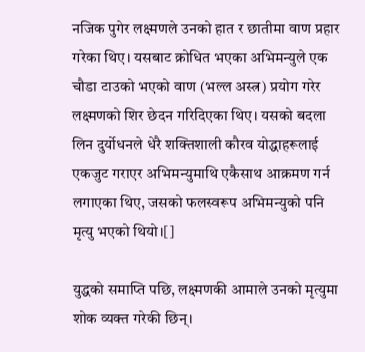नजिक पुगेर लक्ष्मणले उनको हात र छातीमा वाण प्रहार गरेका थिए। यसबाट क्रोधित भएका अभिमन्युले एक चौडा टाउको भएको वाण (भल्ल अस्त्र) प्रयोग गरेर लक्ष्मणको शिर छेदन गरिदिएका थिए। यसको बदला लिन दुर्योधनले धेरै शक्तिशाली कौरव योद्धाहरूलाई एकजुट गराएर अभिमन्युमाथि एकैसाथ आक्रमण गर्न लगाएका थिए, जसको फलस्वरूप अभिमन्युको पनि मृत्यु भएको थियो।[]

युद्धको समाप्ति पछि, लक्ष्मणकी आमाले उनको मृत्युमा शोक व्यक्त गरेकी छिन्।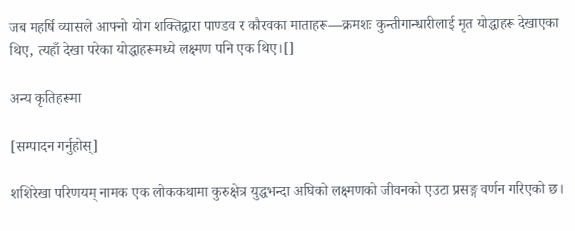जब महर्षि व्यासले आफ्नो योग शक्तिद्वारा पाण्डव र कौरवका माताहरू—क्रमशः कुन्तीगान्धारीलाई मृत योद्धाहरू देखाएका थिए, त्यहाँ देखा परेका योद्धाहरूमध्ये लक्ष्मण पनि एक थिए।[]

अन्य कृतिहरूमा

[सम्पादन गर्नुहोस्]

शशिरेखा परिणयम् नामक एक लोककथामा कुरुक्षेत्र युद्धभन्दा अघिको लक्ष्मणको जीवनको एउटा प्रसङ्ग वर्णन गरिएको छ।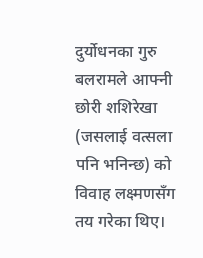दुर्योधनका गुरु बलरामले आफ्नी छोरी शशिरेखा (जसलाई वत्सला पनि भनिन्छ) को विवाह लक्ष्मणसँग तय गरेका थिए।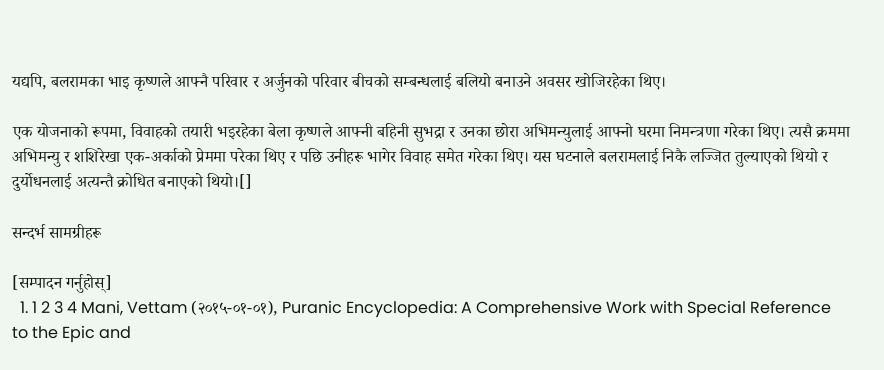यद्यपि, बलरामका भाइ कृष्णले आफ्नै परिवार र अर्जुनको परिवार बीचको सम्बन्धलाई बलियो बनाउने अवसर खोजिरहेका थिए।

एक योजनाको रूपमा, विवाहको तयारी भइरहेका बेला कृष्णले आफ्नी बहिनी सुभद्रा र उनका छोरा अभिमन्युलाई आफ्नो घरमा निमन्त्रणा गरेका थिए। त्यसै क्रममा अभिमन्यु र शशिरेखा एक-अर्काको प्रेममा परेका थिए र पछि उनीहरू भागेर विवाह समेत गरेका थिए। यस घटनाले बलरामलाई निकै लज्जित तुल्याएको थियो र दुर्योधनलाई अत्यन्तै क्रोधित बनाएको थियो।[]

सन्दर्भ सामग्रीहरू

[सम्पादन गर्नुहोस्]
  1. 1 2 3 4 Mani, Vettam (२०१५-०१-०१), Puranic Encyclopedia: A Comprehensive Work with Special Reference to the Epic and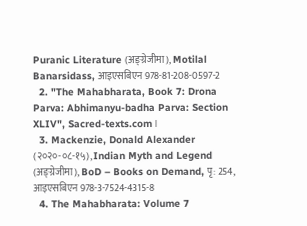Puranic Literature (अङ्ग्रेजीमा), Motilal Banarsidass, आइएसबिएन 978-81-208-0597-2
  2. "The Mahabharata, Book 7: Drona Parva: Abhimanyu-badha Parva: Section XLIV", Sacred-texts.com।
  3. Mackenzie, Donald Alexander (२०२०-०८-१५), Indian Myth and Legend (अङ्ग्रेजीमा), BoD – Books on Demand, पृ: 254, आइएसबिएन 978-3-7524-4315-8
  4. The Mahabharata: Volume 7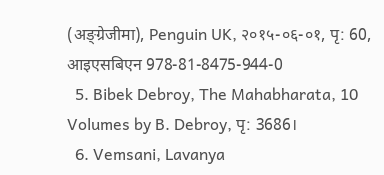(अङ्ग्रेजीमा), Penguin UK, २०१५-०६-०१, पृ: 60, आइएसबिएन 978-81-8475-944-0
  5. Bibek Debroy, The Mahabharata, 10 Volumes by B. Debroy, पृ: 3686।
  6. Vemsani, Lavanya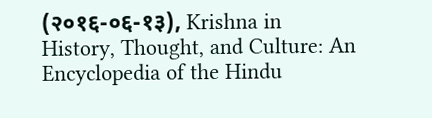(२०१६-०६-१३), Krishna in History, Thought, and Culture: An Encyclopedia of the Hindu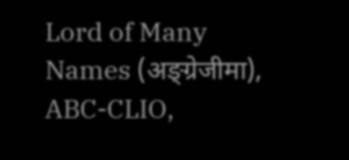Lord of Many Names (अङ्ग्रेजीमा), ABC-CLIO,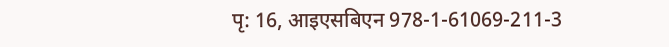पृ: 16, आइएसबिएन 978-1-61069-211-3